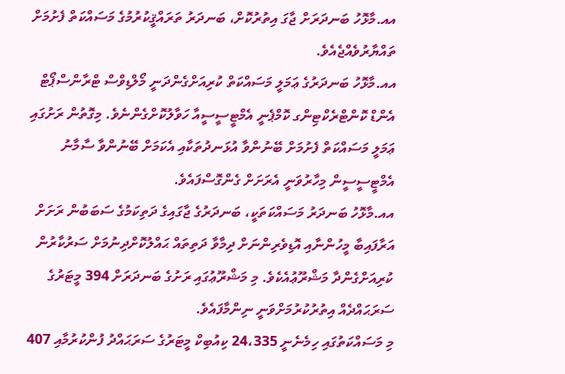އއ.މާޅޮހު ބަނދަރަށް ޖާގަ އިތުރުކޮށް، ބަނދަރު ތަރައްޤީކުރުމުގެ މަސައްކަތް ފެށުމަށް ތައްޔާރުވެއްޖެއެވެ.
އއ.މާޅޮހު ބަނދަރުގެ ޢަމަލީ މަސައްކަތް ކުރިއަށްގެންދަނީ މޯލްޑިވްސް ޓްރާންސްޕޯޓް އެންޑް ކޮންޓްރެކްޓިންގ ކޮމްޕެނީ އެމްޓީސީސީއާ ހަވާލުކޮށްގެންނެވެ. މިގޮތުން ރަށުގައި ޢަމަލީ މަސައްކަތް ފެށުމަށް ބޭނުންވާ އުޅަނދުތަކާއި އެކަމަށް ބޭނުންވާ ސާމާނު އެމްޓީސީސީން މިހާރުވަނީ އެރަށަށް ގެންގޮސްފައެވެ.
އއ.މާޅޮހު ބަނދަރު މަސައްކަތަކީ، ބަނދަރުގެ ޖާގައިގެ ދަތިކަމުގެ ސަބަބުން ރަށަށް އަރާފައިބާ މީހުންނާއި އޮޑިވެރިންނަށް ދިމާވާ ދަތިތައް ޙައްލުކޮށްދިނުމަށް ސަރުކާރުން ކުރިއަށްގެންދާ މަޝްރޫޢުއެކެވެ. މި މަޝްރޫޢުގައި ރަށުގެ ބަނދަރަށް 394 މީޓަރުގެ ސަރަޙައްދެއް އިތުރުކުރުމަށްވަނީ ނިންމާފައެވެ.
މި މަސައްކަތުގައި ހިމެނެނީ 24،335 ކިއުބިކް މީޓަރުގެ ސަރަޙައްދު ފުންކުރުމާއި 407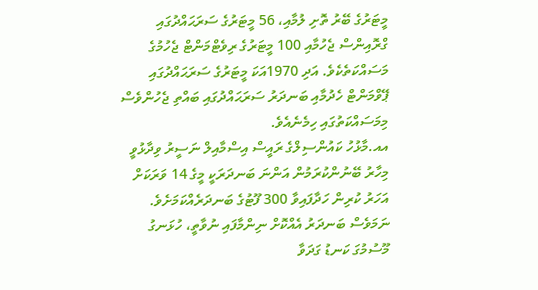މީޓަރުގެ ބޭރު ތޮށި ލުމާއި، 56 މީޓަރުގެ ސަރަޙައްދުގައި ގްރޮއިންސް ޖެހުމާއި 100 މީޓަރުގެ ރިވެޓްމަންޓް ޖެހުމުގެ މަސައްކަތެކެވެ. އަދި 1970އަކަ މީޓަރުގެ ސަރަޙައްދުގައި ޕޭވްމަންޓް ހެދުމާއި ބަނދަރު ސަރަޙައްދުގައި ބައްތި ޖެހުންވެސް މިމަސައްކަތުގައި ހިމެނެއެވެ.
އއ.މާޅުހު ކައުންސިލްގެ ރައީސް އިސްމާއިލް ނަސީރު ވިދާޅުވީ މިހާރު ބޭނުންކުރަމުން އަންނަ ބަނދަރަކީ މީގެ 14 ވަރަކަށް އަހަރު ކުރިން ހަދާފައިވާ 300 ފޫޓުގެ ބަނދަރެއްކަމަށެވެ. ނަމަވެސް ބަނދަރު އެއްކޮށް ނިންމާފައި ނުވާތީ، ހުޅަނގު މޫސުމުގަ ކަނޑު ގަދަވާ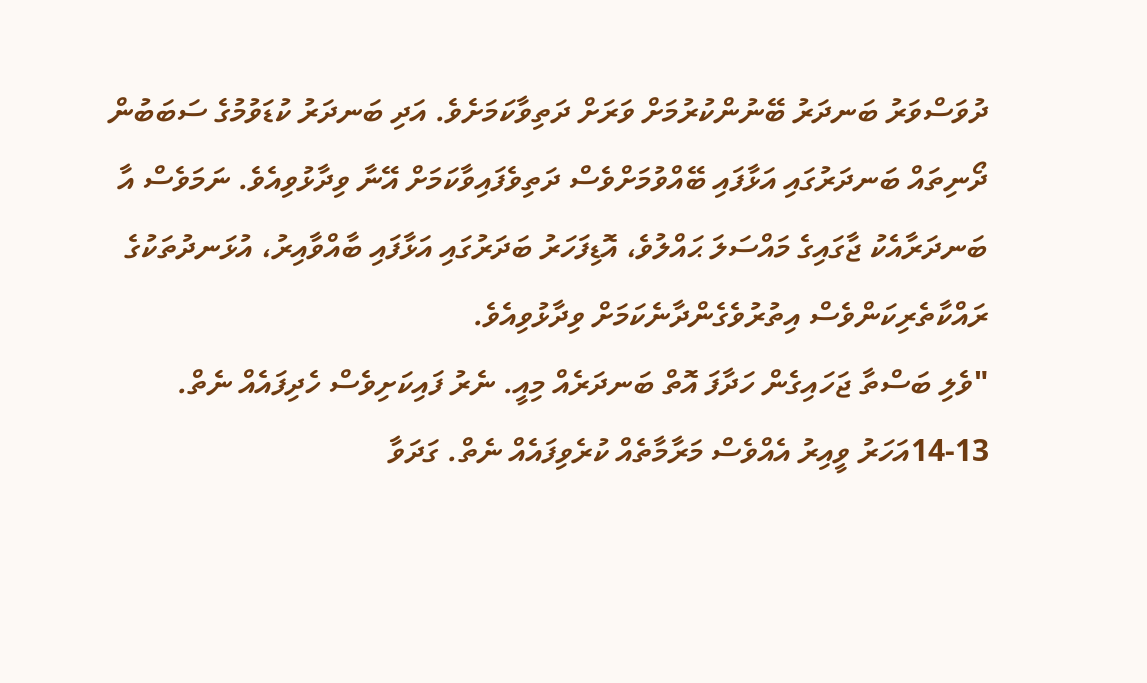ދުވަސްވަރު ބަނދަރު ބޭނުންކުރުމަށް ވަރަށް ދަތިވާކަމަށެވެ. އަދި ބަނދަރު ކުޑަވުމުގެ ސަބަބުން ދޯނިތައް ބަނދަރުގައި އަޅާފައި ބޭއްވުމަށްވެސް ދަތިވެފައިވާކަމަށް އޭނާ ވިދާޅުވިއެވެ. ނަމަވެސް އާ ބަނދަރާއެކު ޖާގައިގެ މައްސަލަ ޙައްލުވެ، އޮޑިފަހަރު ބަދަރުގައި އަޅާފައި ބާއްވާއިރު، އުޅަނދުތަކުގެ ރައްކާތެރިކަންވެސް އިތުރުވެގެންދާނެކަމަށް ވިދާޅުވިއެވެ.
"ވެލި ބަސްތާ ޖަހައިގެން ހަދާފަ އޮތް ބަނދަރެއް މިއީ. ނެރު ފައިކަށިވެސް ހެދިފައެއް ނެތް. 13-14އަހަރު ވީއިރު އެއްވެސް މަރާމާތެއް ކުރެވިފައެއް ނެތް. ގަދަވާ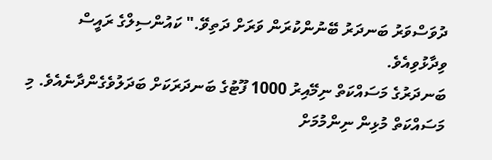ދުވަސްވަރު ބަނދަރު ބޭނުންކުރަން ވަރަށް ދަތިވޭ." ކައުންސިލްގެ ރައީސް ވިދާޅުވިއެވެ.
ބަނދަރުގެ މަސައްކަތް ނިމޭއިރު 1000 ފޫޓުގެ ބަނދަރަކަށް ބަދަލުވެގެންދާނެއެވެ. މި މަސައްކަތް މުޅިން ނިންމުމަށް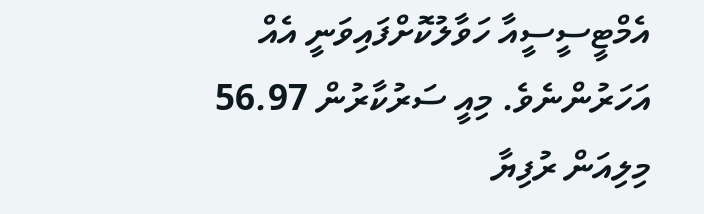އެމްޓީސީސީއާ ހަވާލުކޮށްފައިވަނީ އެއް އަހަރުންނެވެ. މިއީ ސަރުކާރުން 56.97 މިލިއަން ރުފިޔާ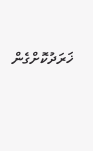ޚަރަދުކޮށްގެން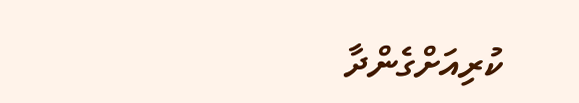ކުރިއަށްގެންދާ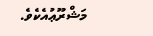މަޝްރޫޢުއެކެވެ.